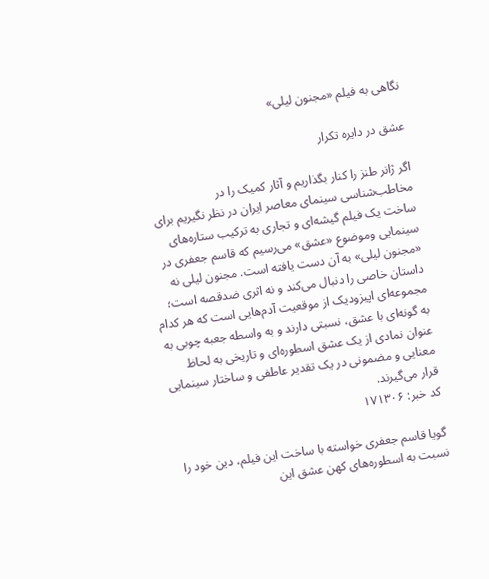نگاهی به فیلم «مجنون لیلی»

عشق در دایره تکرار

اگر ژانر طنز را کنار بگذاریم و آثار کمیک را در مخاطب‌شناسی سینمای معاصر ایران در نظر نگیریم برای ساخت یک فیلم گیشه‌ای و تجاری به ترکیب ستاره‌های سینمایی وموضوع «عشق» می‌رسیم که قاسم جعفری در «مجنون لیلی» به آن دست یافته است. مجنون لیلی نه داستان خاصی را دنبال می‌کند و نه اثری ضدقصه است؛ مجموعه‌ای اپیزودیک از موقعیت آدم‌هایی است که هر کدام به گونه‌ای با عشق، نسبتی دارند و به واسطه جعبه چوبی به عنوان نمادی از یک عشق اسطوره‌ای و تاریخی به لحاظ معنایی و مضمونی در یک تقدیر عاطفی و ساختار سینمایی قرار می‌گیرند.
کد خبر: ۱۷۱۳۰۶

گویا قاسم جعفری خواسته با ساخت این فیلم، دین خود را نسبت به اسطوره‌های کهن عشق این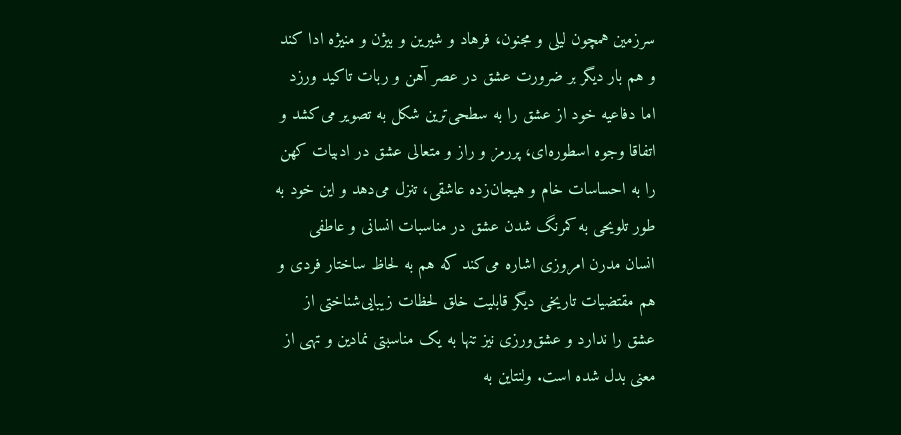سرزمین همچون لیلی و مجنون، فرهاد و شیرین و بیژن و منیژه ادا کند و هم بار دیگر بر ضرورت عشق در عصر آهن و ربات تاکید ورزد اما دفاعیه خود از عشق را به سطحی‌ترین شکل به تصویر می‌کشد و اتفاقا وجوه اسطوره‌ای، پررمز و راز و متعالی عشق در ادبیات کهن را به احساسات خام و هیجان‌زده عاشقی، تنزل می‌دهد و این خود به طور تلویحی به کمرنگ شدن عشق در مناسبات انسانی و عاطفی انسان مدرن امروزی اشاره می‌کند که هم به لحاظ ساختار فردی و هم مقتضیات تاریخی دیگر قابلیت خلق لحظات زیبایی‌شناختی از عشق را ندارد و عشق‌ورزی نیز تنها به یک مناسبتی نمادین و تهی از معنی بدل شده است. ولنتاین به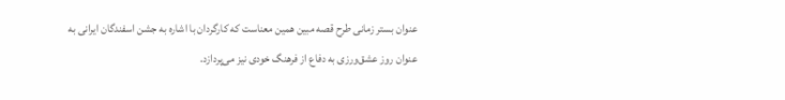عنوان بستر زمانی طرح قصه مبین همین معناست که کارگردان با اشاره به جشن اسفندگان ایرانی به عنوان روز عشق‌ورزی به دفاع از فرهنگ خودی نیز می‌پردازد.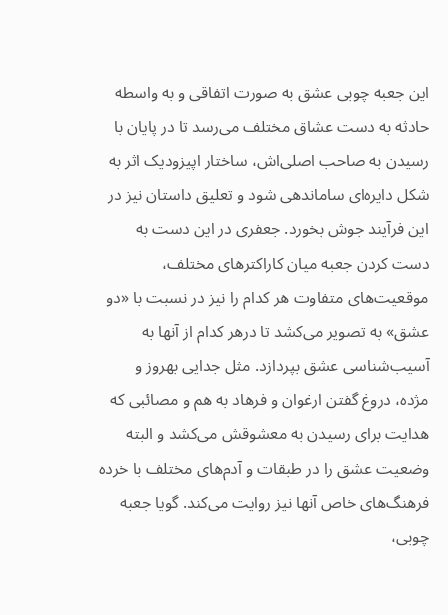این جعبه چوبی عشق به صورت اتفاقی و به واسطه حادثه به دست عشاق مختلف می‌رسد تا در پایان با رسیدن به صاحب اصلی‌اش، ساختار اپیزودیک اثر به شکل دایره‌ای ساماندهی شود و تعلیق داستان نیز در این فرآیند جوش بخورد. جعفری در این دست به دست کردن جعبه میان کاراکترهای مختلف، موقعیت‌های متفاوت هر کدام را نیز در نسبت با «دو عشق» به تصویر می‌کشد تا درهر کدام از آنها به آسیب‌شناسی عشق بپردازد. مثل جدایی بهروز و مژده، دروغ گفتن ارغوان و فرهاد به هم و مصائبی که هدایت برای رسیدن به معشوقش می‌کشد و البته وضعیت عشق را در طبقات و آدم‌های مختلف با خرده فرهنگ‌های خاص آنها نیز روایت می‌کند. گویا جعبه چوبی،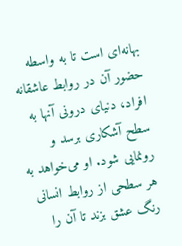بهانه‌‌ای است تا به واسطه حضور آن در روابط عاشقانه افراد، دنیای درونی آنها به سطح آشکاری برسد و رونمایی شود. او می‌خواهد به هر سطحی از روابط انسانی رنگ عشق بزند تا آن را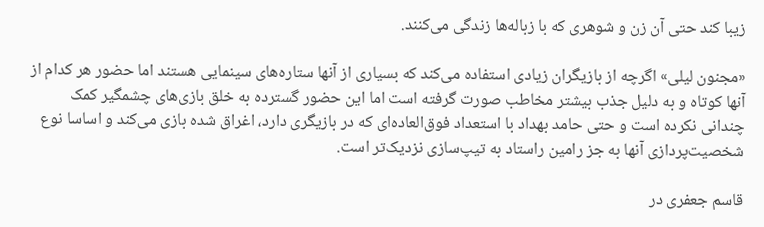زیبا کند حتی آن زن و شوهری که با زباله‌ها زندگی می‌کنند.

«مجنون لیلی» اگرچه از بازیگران زیادی استفاده می‌کند که بسیاری از آنها ستاره‌های سینمایی هستند اما حضور هر کدام از آنها کوتاه و به دلیل جذب بیشتر مخاطب صورت گرفته است اما این حضور گسترده به خلق بازی‌های چشمگیر کمک چندانی نکرده است و حتی حامد بهداد با استعداد فوق‌العاده‌ای که در بازیگری دارد، اغراق شده بازی می‌کند و اساسا نوع شخصیت‌پردازی آنها به جز رامین راستاد به تیپ‌سازی نزدیک‌تر است.

قاسم جعفری در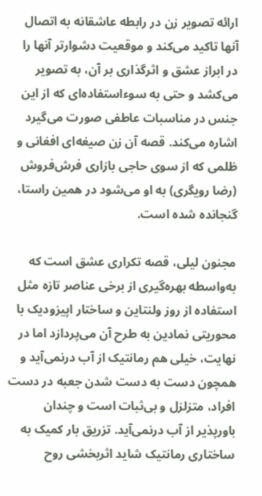ارائه تصویر زن در رابطه عاشقانه به اتصال آنها تاکید می‌کند و موقعیت دشوارتر آنها را در ابراز عشق و اثرگذاری بر آن، به تصویر می‌کشد و حتی به سوءاستفاده‌ای که از این جنس در مناسبات عاطفی صورت می‌گیرد اشاره می‌کند. قصه آن زن صیغه‌ای افغانی و ظلمی که از سوی حاجی بازاری فرش‌فروش (رضا رویگری) به او می‌شود در همین راستا، گنجانده شده است.

مجنون لیلی، قصه تکراری عشق است که به‌واسطه بهره‌گیری از برخی عناصر تازه مثل استفاده از روز ولنتاین و ساختار اپیزودیک با محوریتی نمادین به طرح آن می‌پردازد اما در نهایت، خیلی هم رمانتیک از آب درنمی‌آید و همچون دست به دست شدن جعبه در دست افراد، متزلزل و بی‌ثبات است و چندان باور‌پذیر از آب درنمی‌آید. تزریق بار کمیک به ساختاری رمانتیک شاید اثربخشی روح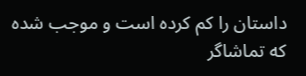داستان را کم کرده است و موجب شده که تماشاگر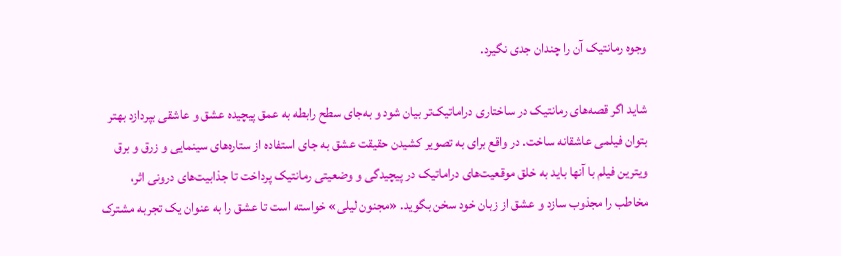وجوه رمانتیک آن ‌را چندان جدی نگیرد.

شاید اگر قصه‌های رمانتیک در ساختاری دراماتیک‌تر بیان شود و به‌جای سطح رابطه به عمق پیچیده عشق و عاشقی بپردازد بهتر بتوان فیلمی عاشقانه ساخت. در واقع برای به تصویر کشیدن حقیقت عشق به جای استفاده از ستاره‌های سینمایی و زرق و برق ویترین فیلم با آنها باید به خلق موقعیت‌های دراماتیک در پیچیدگی و وضعیتی رمانتیک پرداخت تا جذابیت‌های درونی اثر، مخاطب را مجذوب سازد و عشق از زبان خود سخن بگوید. «مجنون لیلی» خواسته است تا عشق را به عنوان یک تجربه مشترک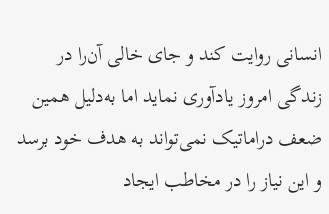انسانی روایت کند و جای خالی آن‌را در زندگی امروز یادآوری نماید اما به‌دلیل همین ضعف دراماتیک نمی‌تواند به هدف خود برسد و این نیاز را در مخاطب ایجاد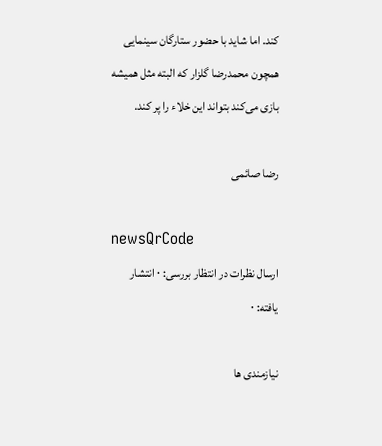کند. اما شاید با حضور ستار‌گان سینمایی همچون محمدرضا گلزار که البته مثل همیشه بازی می‌کند بتواند این خلاء را پر کند.

رضا صائمی‌

newsQrCode
ارسال نظرات در انتظار بررسی: ۰ انتشار یافته: ۰

نیازمندی ها